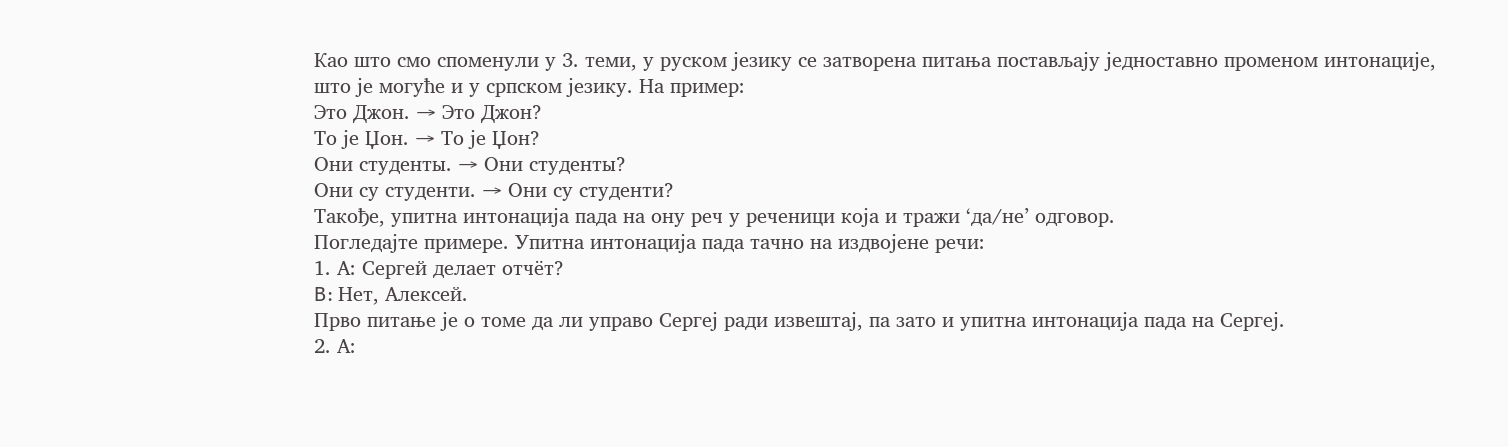Као што смо споменули у 3. теми, у руском језику се затворена питања постављају једноставно променом интонације, што је могуће и у српском језику. На пример:
Это Джон. → Это Джон?
То је Џон. → То је Џон?
Они студенты. → Они студенты?
Они су студенти. → Они су студенти?
Такође, упитна интонација пада на ону реч у реченици која и тражи ‘да/не’ одговор.
Погледајте примере. Упитна интонација пада тачно на издвојене речи:
1. А: Сергей делает отчёт?
B: Нет, Алексей.
Прво питање је о томе да ли управо Сергеј ради извештај, па зато и упитна интонација пада на Сергеј.
2. А: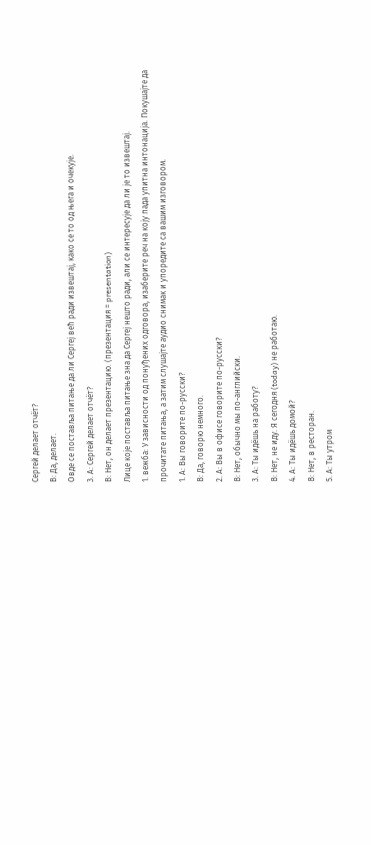Сергей делает отчёт?
В: Да, делает.
Овде се поставља питање да ли Сергеј већ ради извештај, како се то од њега и очекује.
3. А: Сергей делает отчёт?
В: Нет, он делает презентацию. (презентация = presentation)
Лице које поставља питање зна да Сергеј нешто ради, али се интересује да ли је то извештај.
1. вежба: У зависности од понуђених одговора, изаберите реч на коју пада упитна интонација. Покушајте да прочитате питања, а затим слушајте аудио снимак и упоредите са вашим изговором.
1. А: Вы говорите по-русски?
В: Да, говорю немного.
2. А: Вы в офисе говорите по-русски?
В: Нет, обычно мы по-английски.
3. А: Ты идёшь на работу?
В: Нет, не иду. Я сегодня (today) не работаю.
4. А: Ты идёшь домой?
В: Нет, в ресторан.
5. А: Ты утром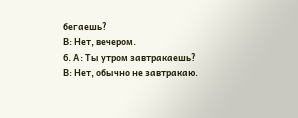бегаешь?
В: Нет, вечером.
6. А: Ты утром завтракаешь?
В: Нет, обычно не завтракаю.